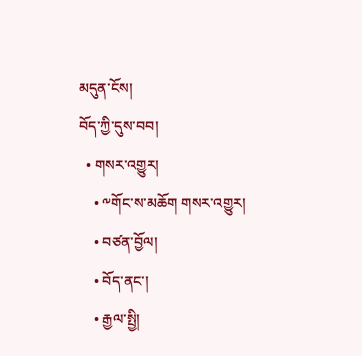མདུན་ངོས།
བོད་ཀྱི་དུས་བབ།
  • གསར་འགྱུར།
    • ༸གོང་ས་མཆོག གསར་འགྱུར།
    • བཙན་བྱོལ།
    • བོད་ནང་།
    • རྒྱལ་སྤྱི།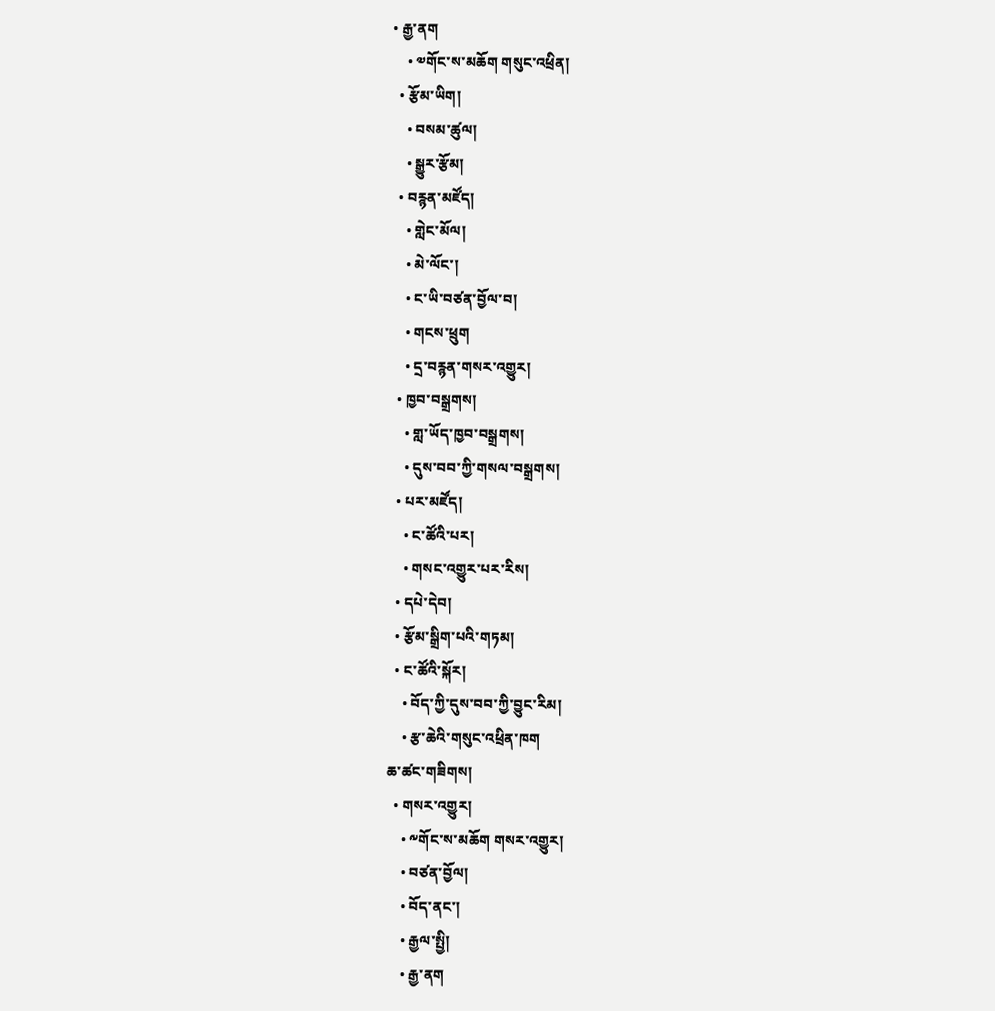• རྒྱ་ནག
    • ༧གོང་ས་མཆོག གསུང་འཕྲིན།
  • རྩོམ་ཡིག།
    • བསམ་ཚུལ།
    • སྒྱུར་རྩོམ།
  • བརྙན་མཛོད།
    • གླེང་མོལ།
    • མེ་ལོང་།
    • ང་ཡི་བཙན་བྱོལ་བ།
    • གངས་ཕྲུག
    • དྲ་བརྙན་གསར་འགྱུར།
  • ཁྱབ་བསྒྲགས།
    • གླ་ཡོད་ཁྱབ་བསྒྲགས།
    • དུས་བབ་ཀྱི་གསལ་བསྒྲགས།
  • པར་མཛོད།
    • ང་ཚོའི་པར།
    • གསང་འགྱུར་པར་རིས།
  • དཔེ་དེབ།
  • རྩོམ་སྒྲིག་པའི་གཏམ།
  • ང་ཚོའི་སྐོར།
    • བོད་ཀྱི་དུས་བབ་ཀྱི་བྱུང་རིམ།
    • རྩ་ཆེའི་གསུང་འཕྲིན་ཁག
ཆ་ཚང་གཟིགས།
  • གསར་འགྱུར།
    • ༸གོང་ས་མཆོག གསར་འགྱུར།
    • བཙན་བྱོལ།
    • བོད་ནང་།
    • རྒྱལ་སྤྱི།
    • རྒྱ་ནག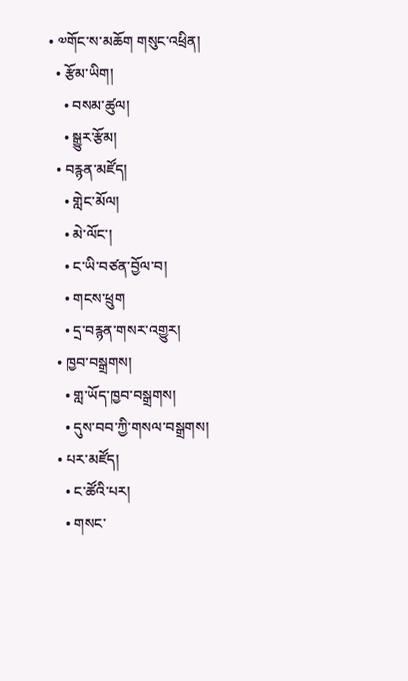• ༧གོང་ས་མཆོག གསུང་འཕྲིན།
  • རྩོམ་ཡིག།
    • བསམ་ཚུལ།
    • སྒྱུར་རྩོམ།
  • བརྙན་མཛོད།
    • གླེང་མོལ།
    • མེ་ལོང་།
    • ང་ཡི་བཙན་བྱོལ་བ།
    • གངས་ཕྲུག
    • དྲ་བརྙན་གསར་འགྱུར།
  • ཁྱབ་བསྒྲགས།
    • གླ་ཡོད་ཁྱབ་བསྒྲགས།
    • དུས་བབ་ཀྱི་གསལ་བསྒྲགས།
  • པར་མཛོད།
    • ང་ཚོའི་པར།
    • གསང་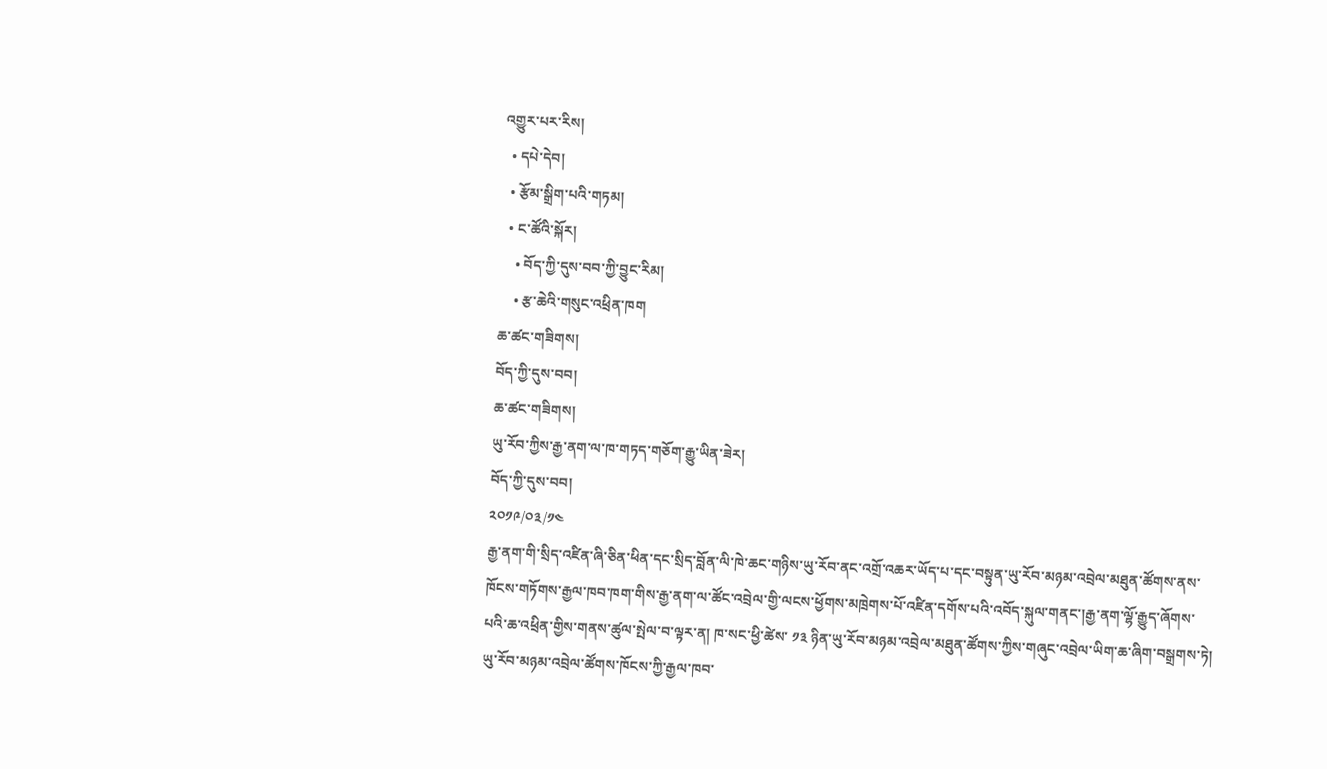འགྱུར་པར་རིས།
  • དཔེ་དེབ།
  • རྩོམ་སྒྲིག་པའི་གཏམ།
  • ང་ཚོའི་སྐོར།
    • བོད་ཀྱི་དུས་བབ་ཀྱི་བྱུང་རིམ།
    • རྩ་ཆེའི་གསུང་འཕྲིན་ཁག
ཆ་ཚང་གཟིགས།
བོད་ཀྱི་དུས་བབ།
ཆ་ཚང་གཟིགས།
ཡུ་རོབ་ཀྱིས་རྒྱ་ནག་ལ་ཁ་གཏད་གཅོག་རྒྱུ་ཡིན་ཟེར།
བོད་ཀྱི་དུས་བབ།
༢༠༡༩/༠༣/༡༤
རྒྱ་ནག་གི་སྲིད་འཛིན་ཞི་ཅིན་ཕིན་དང་སྲིད་བློན་ལི་ཁེ་ཆང་གཉིས་ཡུ་རོབ་ནང་འགྲོ་འཆར་ཡོད་པ་དང་བསྟུན་ཡུ་རོབ་མཉམ་འབྲེལ་མཐུན་ཚོགས་ནས་ཁོངས་གཏོགས་རྒྱལ་ཁབ་ཁག་གིས་རྒྱ་ནག་ལ་ཚོང་འབྲེལ་གྱི་ལངས་ཕྱོགས་མཁྲེགས་པོ་འཛིན་དགོས་པའི་འབོད་སྐུལ་གནང་།རྒྱ་ནག་ལྷོ་རྒྱུད་ཞོགས་པའི་ཆ་འཕྲིན་གྱིས་གནས་ཚུལ་སྤེལ་བ་ལྟར་ན། ཁ་སང་ཕྱི་ཚེས་ ༡༣ ཉིན་ཡུ་རོབ་མཉམ་འབྲེལ་མཐུན་ཚོགས་ཀྱིས་གཞུང་འབྲེལ་ཡིག་ཆ་ཞིག་བསྒྲགས་ཏེ། ཡུ་རོབ་མཉམ་འབྲེལ་ཚོགས་ཁོངས་ཀྱི་རྒྱལ་ཁབ་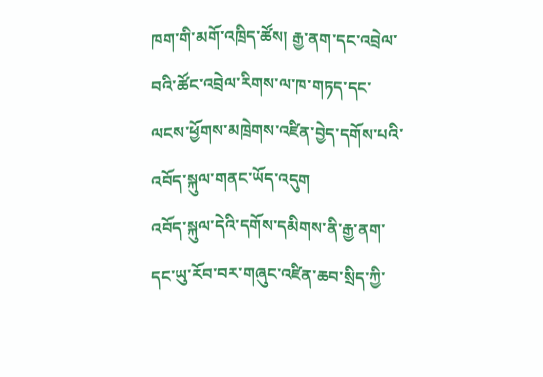ཁག་གི་མགོ་འཁྲིད་ཚོས། རྒྱ་ནག་དང་འབྲེལ་བའི་ཚོང་འབྲེལ་རིགས་ལ་ཁ་གཏད་དང་ལངས་ཕྱོགས་མཁྲེགས་འཛིན་བྱེད་དགོས་པའི་འབོད་སྐུལ་གནང་ཡོད་འདུག
འབོད་སྐུལ་དེའི་དགོས་དམིགས་ནི་རྒྱ་ནག་དང་ཡུ་རོབ་བར་གཞུང་འཛིན་ཆབ་སྲིད་ཀྱི་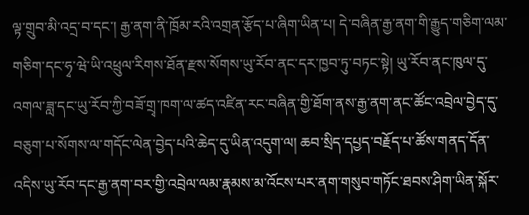ལྟ་གྲུབ་མི་འདྲ་བ་དང་། རྒྱ་ནག་ནི་ཁྲོམ་རའི་འགྲན་རྩོད་པ་ཞིག་ཡིན་པ། དེ་བཞིན་རྒྱ་ནག་གི་རྒྱུད་གཅིག་ལམ་གཅིག་དང་ཧྭ་ཝེ་ཡི་འཕྲུལ་རིགས་ཐོན་རྫས་སོགས་ཡུ་རོབ་ནང་དར་ཁྱབ་ཏུ་བཏང་སྟེ། ཡུ་རོབ་ནང་ཁུལ་དུ་འགལ་ཟླ་དང་ཡུ་རོབ་ཀྱི་བཟོ་གྲྭ་ཁག་ལ་ཚད་འཛིན་རང་བཞིན་གྱི་ཐོག་ནས་རྒྱ་ནག་ནང་ཚོང་འབྲེལ་བྱེད་དུ་བཅུག་པ་སོགས་ལ་གདོང་ལེན་བྱེད་པའི་ཆེད་དུ་ཡིན་འདུག་ལ། ཆབ་སྲིད་དཔྱད་བརྗོད་པ་ཚོས་གནད་དོན་འདིས་ཡུ་རོབ་དང་རྒྱ་ནག་བར་གྱི་འབྲེལ་ལམ་རྣམས་མ་འོངས་པར་ནག་གསུབ་གཏོང་ཐབས་ཤིག་ཡིན་སྐོར་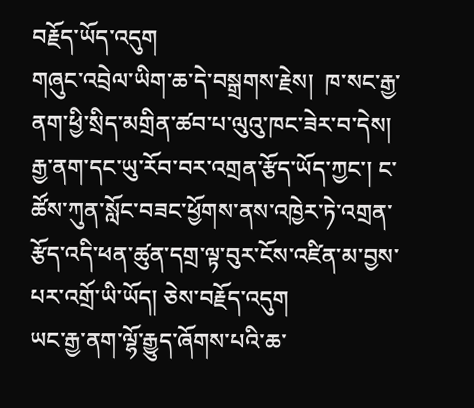བརྗོད་ཡོད་འདུག
གཞུང་འབྲེལ་ཡིག་ཆ་དེ་བསྒྲགས་རྗེས།  ཁ་སང་རྒྱ་ནག་ཕྱི་སྲིད་མགྲིན་ཚབ་པ་ལུའུ་ཁང་ཟེར་བ་དེས། རྒྱ་ནག་དང་ཡུ་རོབ་བར་འགྲན་རྩོད་ཡོད་ཀྱང་། ང་ཚོས་ཀུན་སློང་བཟང་ཕྱོགས་ནས་འཁྱེར་ཏེ་འགྲན་རྩོད་འདི་ཕན་ཚུན་དགྲ་ལྟ་བུར་ངོས་འཛིན་མ་བྱས་པར་འགྲོ་ཡི་ཡོད། ཅེས་བརྗོད་འདུག
ཡང་རྒྱ་ནག་ལྷོ་རྒྱུད་ཞོགས་པའི་ཆ་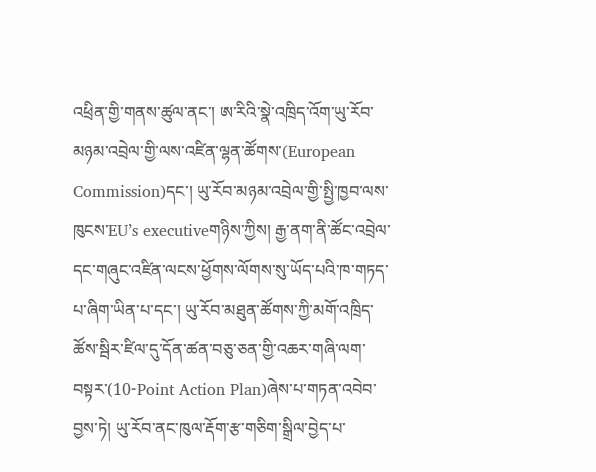འཕྲིན་གྱི་གནས་ཚུལ་ནང་། ཨ་རིའི་སྣེ་འཁྲིད་འོག་ཡུ་རོབ་མཉམ་འབྲེལ་གྱི་ལས་འཛིན་ལྷན་ཚོགས་(European Commission)དང་། ཡུ་རོབ་མཉམ་འབྲེལ་གྱི་སྤྱི་ཁྱབ་ལས་ཁུངས་EU’s executiveགཉིས་ཀྱིས། རྒྱ་ནག་ནི་ཚོང་འབྲེལ་དང་གཞུང་འཛིན་ལངས་ཕྱོགས་ལོགས་སུ་ཡོད་པའི་ཁ་གཏད་པ་ཞིག་ཡིན་པ་དང་། ཡུ་རོབ་མཐུན་ཚོགས་ཀྱི་མགོ་འཁྲིད་ཚོས་སྦིར་ཛིལ་དུ་དོན་ཚན་བཅུ་ཅན་གྱི་འཆར་གཞི་ལག་བསྟར་(10-Point Action Plan)ཞེས་པ་གཏན་འབེབ་བྱས་ཏེ། ཡུ་རོབ་ནང་ཁུལ་རྡོག་རྩ་གཅིག་སྒྲིལ་བྱེད་པ་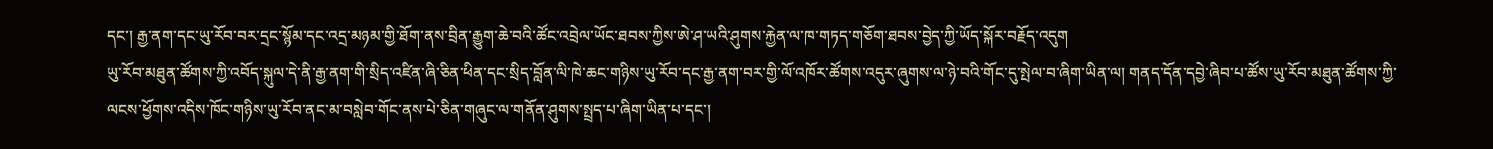དང་། རྒྱ་ནག་དང་ཡུ་རོབ་བར་དྲང་སྙོམ་དང་འདྲ་མཉམ་གྱི་ཐོག་ནས་བྲིན་རྒྱུག་ཆེ་བའི་ཚོང་འབྲེལ་ཡོང་ཐབས་ཀྱིས་ཨེ་ཤ་ཡའི་ཤུགས་རྐྱེན་ལ་ཁ་གཏད་གཅོག་ཐབས་བྱེད་ཀྱི་ཡོད་སྐོར་བརྗོད་འདུག
ཡུ་རོབ་མཐུན་ཚོགས་ཀྱི་འབོད་སྐུལ་དེ་ནི་རྒྱ་ནག་གི་སྲིད་འཛིན་ཞི་ཅིན་ཕིན་དང་སྲིད་བློན་ལི་ཁེ་ཆང་གཉིས་ཡུ་རོབ་དང་རྒྱ་ནག་བར་གྱི་ལོ་འཁོར་ཚོགས་འདུར་ཞུགས་ལ་ཉེ་བའི་གོང་དུ་སྤེལ་བ་ཞིག་ཡིན་ལ། གནད་དོན་དབྱེ་ཞིབ་པ་ཚོས་ཡུ་རོབ་མཐུན་ཚོགས་ཀྱི་ལངས་ཕྱོགས་འདིས་ཁོང་གཉིས་ཡུ་རོབ་ནང་མ་བསླེབ་གོང་ནས་པེ་ཅིན་གཞུང་ལ་གནོན་ཤུགས་སྤྲད་པ་ཞིག་ཡིན་པ་དང་།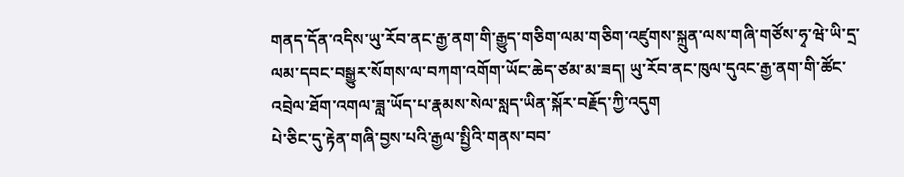གནད་དོན་འདིས་ཡུ་རོབ་ནང་རྒྱ་ནག་གི་རྒྱུད་གཅིག་ལམ་གཅིག་འཛུགས་སྐྲུན་ལས་གཞི་གཙོས་ཧྭ་ཝེ་ཡི་དྲ་ལམ་དབང་བསྒྱུར་སོགས་ལ་བཀག་འགོག་ཡོང་ཆེད་ཙམ་མ་ཟད། ཡུ་རོབ་ནང་ཁུལ་དུའང་རྒྱ་ནག་གི་ཚོང་འབྲེལ་ཐོག་འགལ་ཟླ་ཡོད་པ་རྣམས་སེལ་སླད་ཡིན་སྐོར་བརྗོད་ཀྱི་འདུག
པེ་ཅིང་དུ་རྟེན་གཞི་བྱས་པའི་རྒྱལ་སྤྱིའི་གནས་བབ་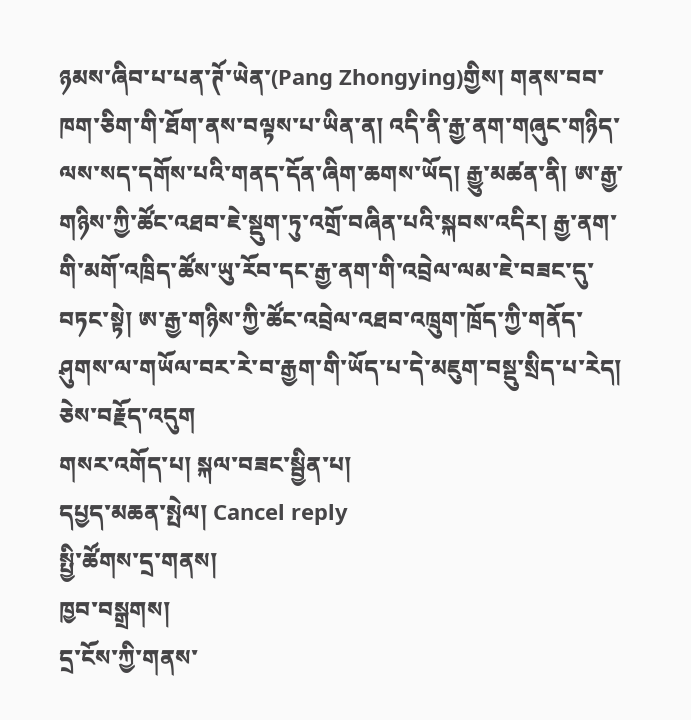ཉམས་ཞིབ་པ་པན་ཊོ་ཡེན་(Pang Zhongying)གྱིས། གནས་བབ་ཁག་ཅིག་གི་ཐོག་ནས་བལྟས་པ་ཡིན་ན། འདི་ནི་རྒྱ་ནག་གཞུང་གཉིད་ལས་སད་དགོས་པའི་གནད་དོན་ཞིག་ཆགས་ཡོད། རྒྱུ་མཚན་ནི། ཨ་རྒྱ་གཉིས་ཀྱི་ཚོང་འཐབ་ཇེ་སྡུག་ཏུ་འགྲོ་བཞིན་པའི་སྐབས་འདིར། རྒྱ་ནག་གི་མགོ་འཁྲིད་ཚོས་ཡུ་རོབ་དང་རྒྱ་ནག་གི་འབྲེལ་ལམ་ཇེ་བཟང་དུ་བཏང་སྟེ། ཨ་རྒྱ་གཉིས་ཀྱི་ཚོང་འབྲེལ་འཐབ་འཁྲུག་ཁྲོད་ཀྱི་གནོད་ཤུགས་ལ་གཡོལ་བར་རེ་བ་རྒྱག་གི་ཡོད་པ་དེ་མཇུག་བསྡུ་སྲིད་པ་རེད། ཅེས་བརྗོད་འདུག
གསར་འགོད་པ། སྐལ་བཟང་སྦྱིན་པ།
དཔྱད་མཆན་སྤེལ། Cancel reply
སྤྱི་ཚོགས་དྲ་གནས།
ཁྱབ་བསྒྲགས།
དྲ་ངོས་ཀྱི་གནས་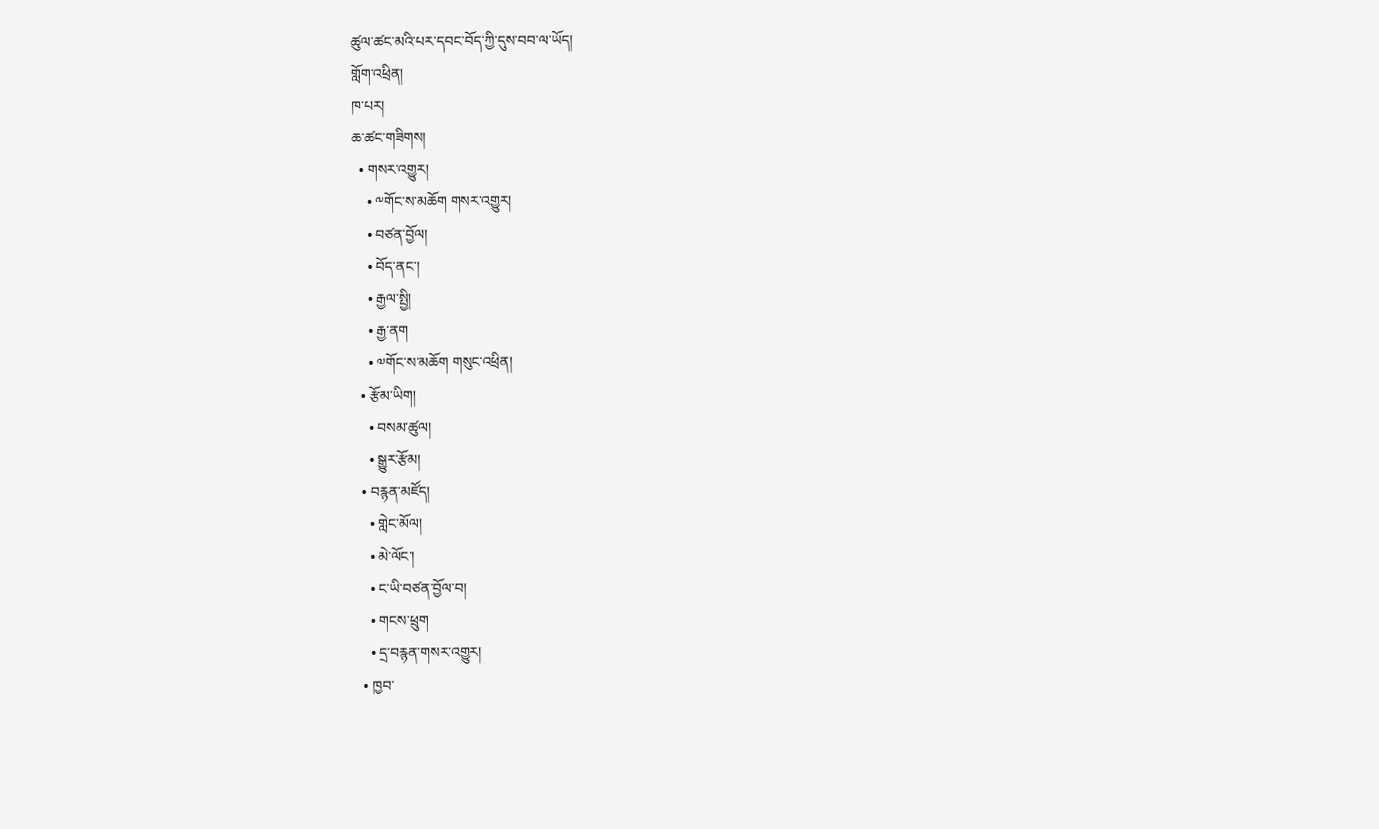ཚུལ་ཚང་མའི་པར་དབང་བོད་ཀྱི་དུས་བབ་ལ་ཡོད།
གློག་འཕྲིན།
ཁ་པར།
ཆ་ཚང་གཟིགས།
  • གསར་འགྱུར།
    • ༸གོང་ས་མཆོག གསར་འགྱུར།
    • བཙན་བྱོལ།
    • བོད་ནང་།
    • རྒྱལ་སྤྱི།
    • རྒྱ་ནག
    • ༧གོང་ས་མཆོག གསུང་འཕྲིན།
  • རྩོམ་ཡིག།
    • བསམ་ཚུལ།
    • སྒྱུར་རྩོམ།
  • བརྙན་མཛོད།
    • གླེང་མོལ།
    • མེ་ལོང་།
    • ང་ཡི་བཙན་བྱོལ་བ།
    • གངས་ཕྲུག
    • དྲ་བརྙན་གསར་འགྱུར།
  • ཁྱབ་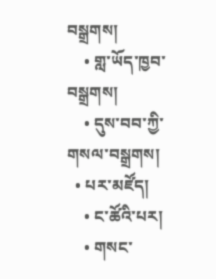བསྒྲགས།
    • གླ་ཡོད་ཁྱབ་བསྒྲགས།
    • དུས་བབ་ཀྱི་གསལ་བསྒྲགས།
  • པར་མཛོད།
    • ང་ཚོའི་པར།
    • གསང་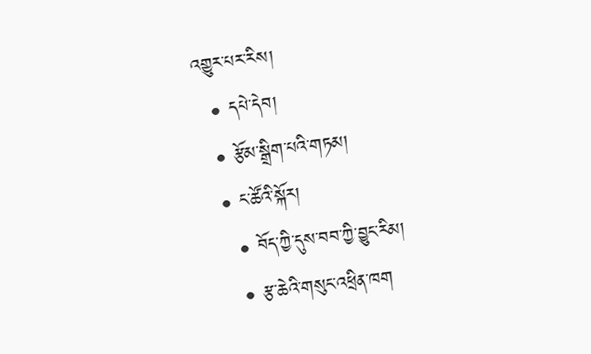འགྱུར་པར་རིས།
  • དཔེ་དེབ།
  • རྩོམ་སྒྲིག་པའི་གཏམ།
  • ང་ཚོའི་སྐོར།
    • བོད་ཀྱི་དུས་བབ་ཀྱི་བྱུང་རིམ།
    • རྩ་ཆེའི་གསུང་འཕྲིན་ཁག